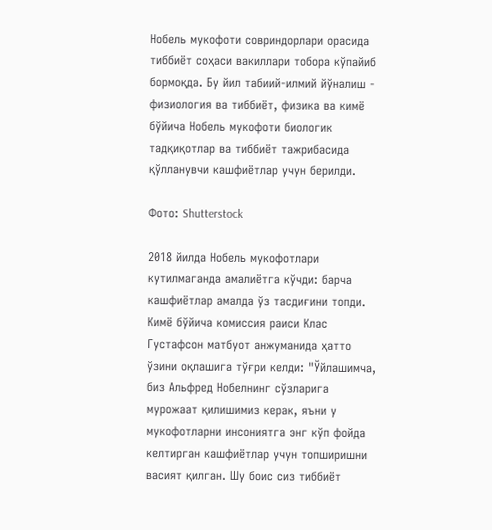Нобель мукофоти совриндорлари орасида тиббиёт соҳаси вакиллари тобора кўпайиб бормоқда. Бу йил табиий-илмий йўналиш - физиология ва тиббиёт, физика ва кимё бўйича Нобель мукофоти биологик тадқиқотлар ва тиббиёт тажрибасида қўлланувчи кашфиётлар учун берилди.

Фото: Shutterstock

2018 йилда Нобель мукофотлари кутилмаганда амалиётга кўчди: барча кашфиётлар амалда ўз тасдиғини топди. Кимё бўйича комиссия раиси Клас Густафсон матбуот анжуманида ҳатто ўзини оқлашига тўғри келди: "Ўйлашимча, биз Альфред Нобелнинг сўзларига мурожаат қилишимиз керак, яъни у мукофотларни инсониятга энг кўп фойда келтирган кашфиётлар учун топширишни васият қилган. Шу боис сиз тиббиёт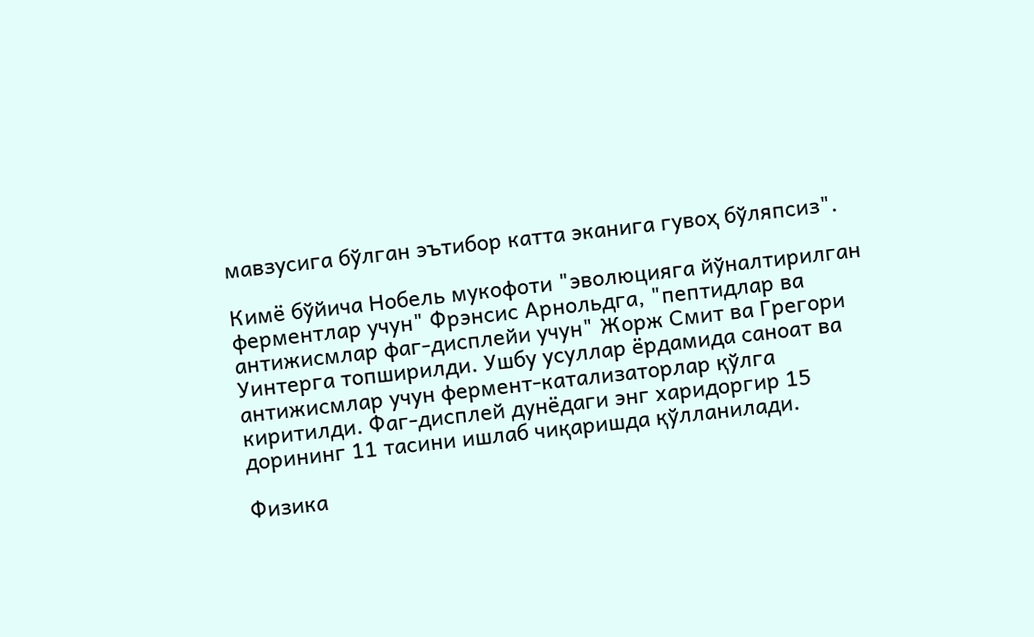мавзусига бўлган эътибор катта эканига гувоҳ бўляпсиз".

Кимё бўйича Нобель мукофоти "эволюцияга йўналтирилган ферментлар учун" Фрэнсис Арнольдга, "пептидлар ва антижисмлар фаг-дисплейи учун" Жорж Смит ва Грегори Уинтерга топширилди. Ушбу усуллар ёрдамида саноат ва антижисмлар учун фермент-катализаторлар қўлга киритилди. Фаг-дисплей дунёдаги энг харидоргир 15 дорининг 11 тасини ишлаб чиқаришда қўлланилади.

Физика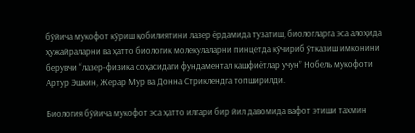бўйича мукофот кўриш қобилиятини лазер ёрдамида тузатиш, биологларга эса алоҳида ҳужайраларни ва ҳатто биологик молекулаларни пинцетда кўчириб ўтказиш имконини берувчи “лазер-физика соҳасидаги фундаментал кашфиётлар учун” Нобель мукофоти Артур Эшкин, Жерар Мур ва Донна Стриклендга топширилди.

Биология бўйича мукофот эса ҳатто илгари бир йил давомида вафот этиши тахмин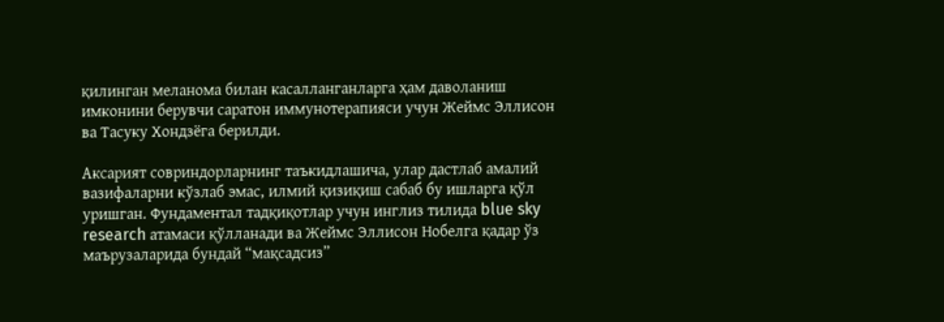қилинган меланома билан касалланганларга ҳам даволаниш имконини берувчи саратон иммунотерапияси учун Жеймс Эллисон ва Тасуку Хондзёга берилди.

Аксарият совриндорларнинг таъкидлашича, улар дастлаб амалий вазифаларни кўзлаб эмас, илмий қизиқиш сабаб бу ишларга қўл уришган. Фундаментал тадқиқотлар учун инглиз тилида blue sky research атамаси қўлланади ва Жеймс Эллисон Нобелга қадар ўз маърузаларида бундай “мақсадсиз”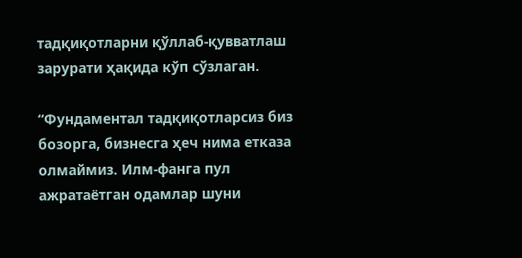тадқиқотларни қўллаб-қувватлаш зарурати ҳақида кўп сўзлаган.

“Фундаментал тадқиқотларсиз биз бозорга, бизнесга ҳеч нима етказа олмаймиз. Илм-фанга пул ажратаётган одамлар шуни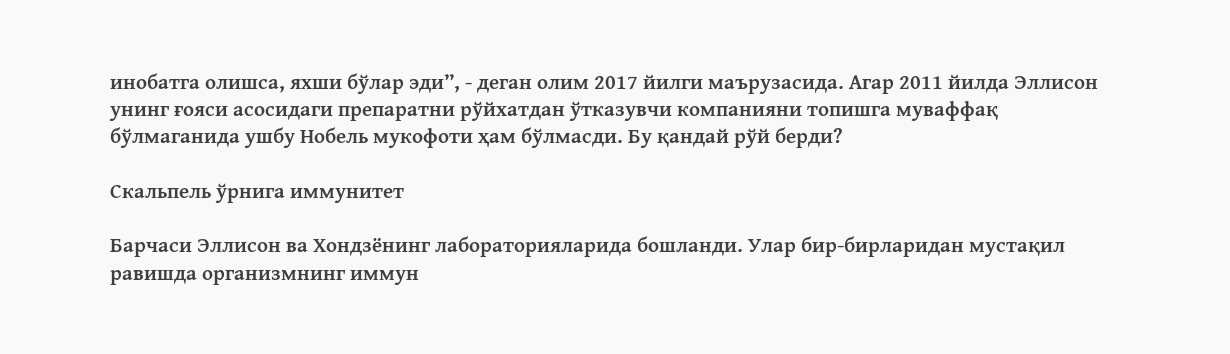инобатга олишса, яхши бўлар эди”, - деган олим 2017 йилги маърузасида. Агар 2011 йилда Эллисон унинг ғояси асосидаги препаратни рўйхатдан ўтказувчи компанияни топишга муваффақ бўлмаганида ушбу Нобель мукофоти ҳам бўлмасди. Бу қандай рўй берди?

Скальпель ўрнига иммунитет

Барчаси Эллисон ва Хондзёнинг лабораторияларида бошланди. Улар бир-бирларидан мустақил равишда организмнинг иммун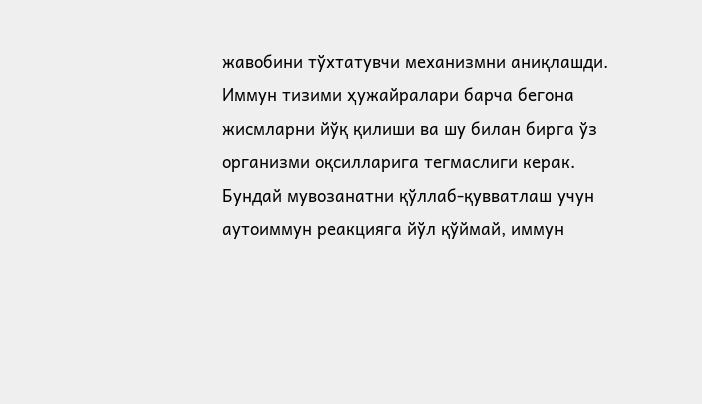жавобини тўхтатувчи механизмни аниқлашди. Иммун тизими ҳужайралари барча бегона жисмларни йўқ қилиши ва шу билан бирга ўз организми оқсилларига тегмаслиги керак. Бундай мувозанатни қўллаб-қувватлаш учун аутоиммун реакцияга йўл қўймай, иммун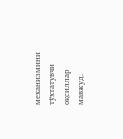механизмини тўхтатувчи оқсиллар мавжуд.